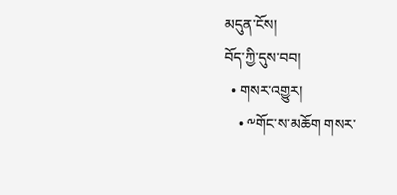མདུན་ངོས།
བོད་ཀྱི་དུས་བབ།
  • གསར་འགྱུར།
    • ༸གོང་ས་མཆོག གསར་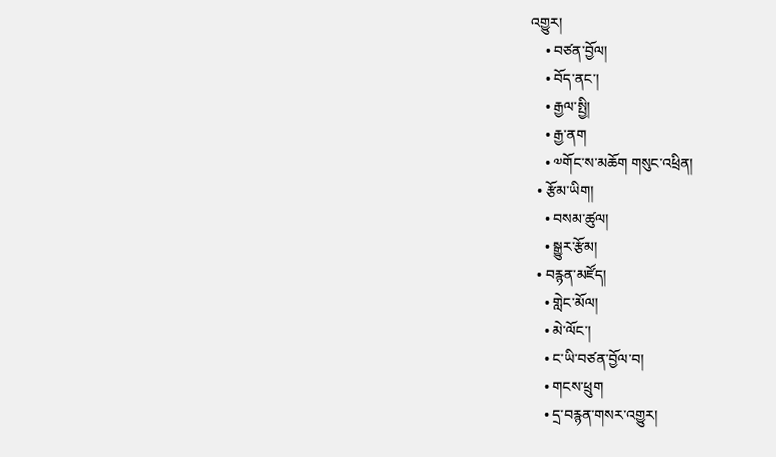འགྱུར།
    • བཙན་བྱོལ།
    • བོད་ནང་།
    • རྒྱལ་སྤྱི།
    • རྒྱ་ནག
    • ༧གོང་ས་མཆོག གསུང་འཕྲིན།
  • རྩོམ་ཡིག།
    • བསམ་ཚུལ།
    • སྒྱུར་རྩོམ།
  • བརྙན་མཛོད།
    • གླེང་མོལ།
    • མེ་ལོང་།
    • ང་ཡི་བཙན་བྱོལ་བ།
    • གངས་ཕྲུག
    • དྲ་བརྙན་གསར་འགྱུར།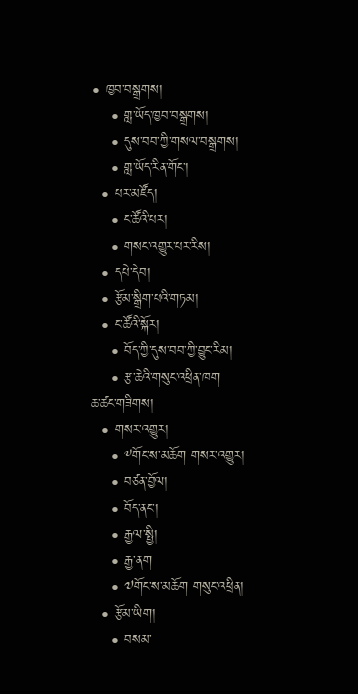• ཁྱབ་བསྒྲགས།
    • གླ་ཡོད་ཁྱབ་བསྒྲགས།
    • དུས་བབ་ཀྱི་གསལ་བསྒྲགས།
    • གླ་ཡོད་རིན་གོང་།
  • པར་མཛོད།
    • ང་ཚོའི་པར།
    • གསང་འགྱུར་པར་རིས།
  • དཔེ་དེབ།
  • རྩོམ་སྒྲིག་པའི་གཏམ།
  • ང་ཚོའི་སྐོར།
    • བོད་ཀྱི་དུས་བབ་ཀྱི་བྱུང་རིམ།
    • རྩ་ཆེའི་གསུང་འཕྲིན་ཁག
ཆ་ཚང་གཟིགས།
  • གསར་འགྱུར།
    • ༸གོང་ས་མཆོག གསར་འགྱུར།
    • བཙན་བྱོལ།
    • བོད་ནང་།
    • རྒྱལ་སྤྱི།
    • རྒྱ་ནག
    • ༧གོང་ས་མཆོག གསུང་འཕྲིན།
  • རྩོམ་ཡིག།
    • བསམ་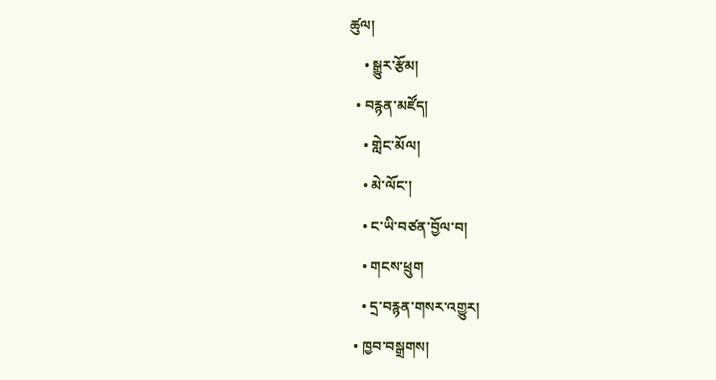ཚུལ།
    • སྒྱུར་རྩོམ།
  • བརྙན་མཛོད།
    • གླེང་མོལ།
    • མེ་ལོང་།
    • ང་ཡི་བཙན་བྱོལ་བ།
    • གངས་ཕྲུག
    • དྲ་བརྙན་གསར་འགྱུར།
  • ཁྱབ་བསྒྲགས།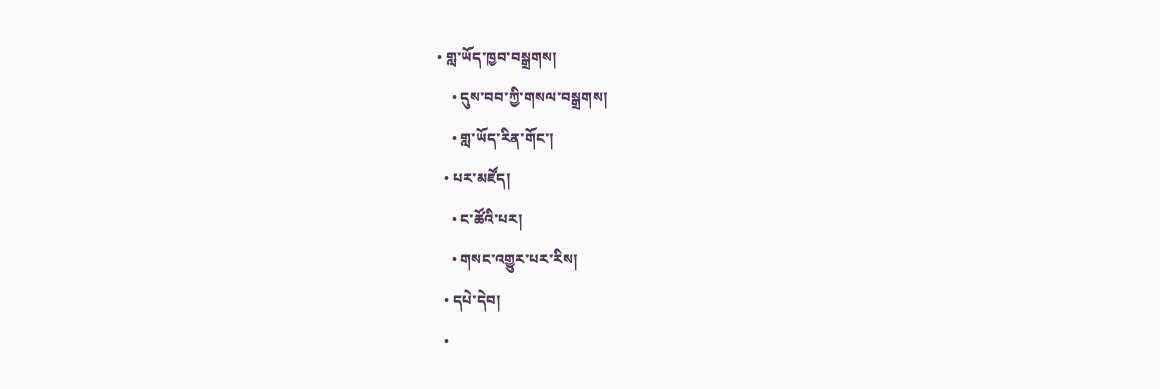• གླ་ཡོད་ཁྱབ་བསྒྲགས།
    • དུས་བབ་ཀྱི་གསལ་བསྒྲགས།
    • གླ་ཡོད་རིན་གོང་།
  • པར་མཛོད།
    • ང་ཚོའི་པར།
    • གསང་འགྱུར་པར་རིས།
  • དཔེ་དེབ།
  •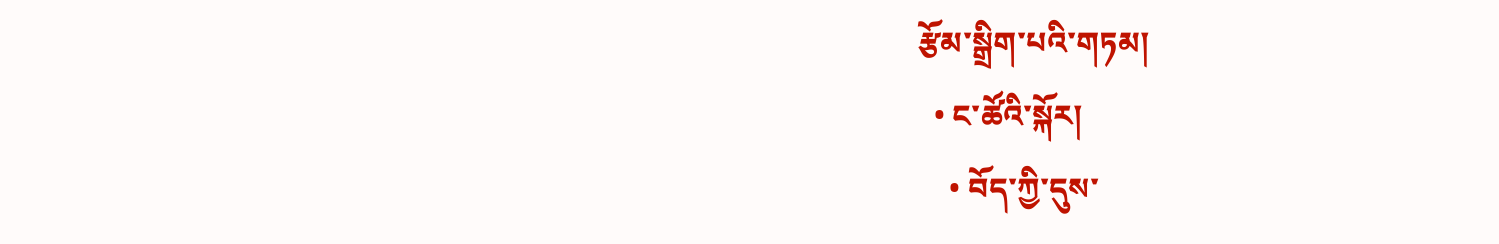རྩོམ་སྒྲིག་པའི་གཏམ།
  • ང་ཚོའི་སྐོར།
    • བོད་ཀྱི་དུས་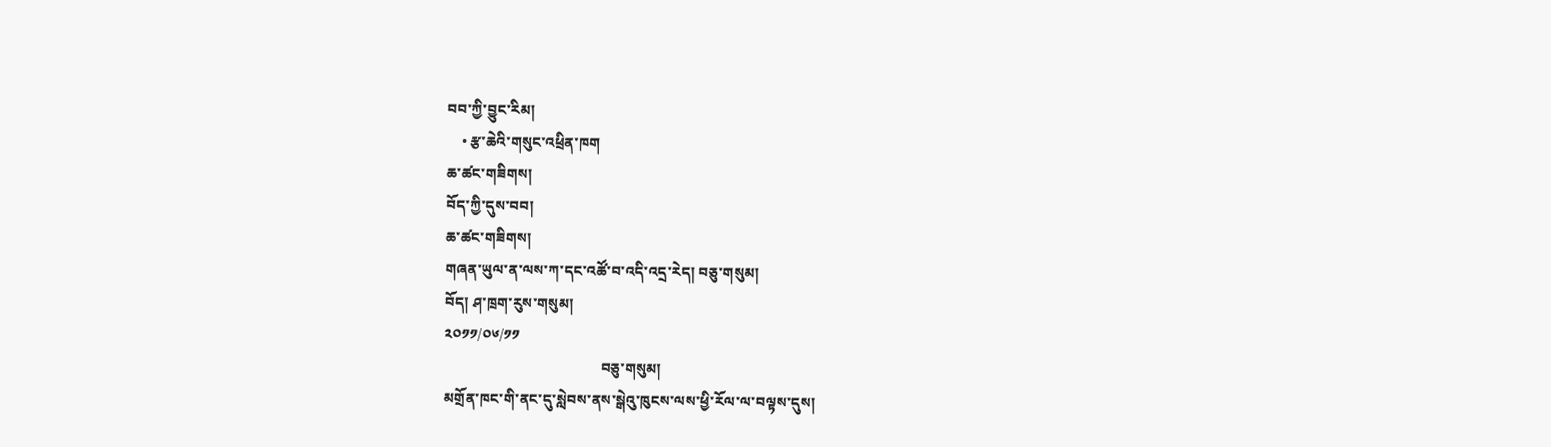བབ་ཀྱི་བྱུང་རིམ།
    • རྩ་ཆེའི་གསུང་འཕྲིན་ཁག
ཆ་ཚང་གཟིགས།
བོད་ཀྱི་དུས་བབ།
ཆ་ཚང་གཟིགས།
གཞན་ཡུལ་ན་ལས་ཀ་དང་འཚོ་བ་འདི་འདྲ་རེད། བཅུ་གསུམ།
བོད། ཤ་ཁྲག་རུས་གསུམ།
༢༠༡༡/༠༦/༡༡
                                           བཅུ་གསུམ།
མགྲོན་ཁང་གི་ནང་དུ་སླེབས་ནས་སྒེའུ་ཁུངས་ལས་ཕྱི་རོལ་ལ་བལྟས་དུས།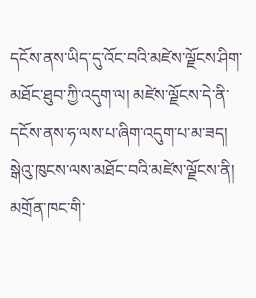དངོས་ནས་ཡིད་དུ་འོང་བའི་མཛེས་ལྗོངས་ཤིག་མཐོང་ཐུབ་ཀྱི་འདུག་ལ། མཛེས་ལྗོངས་དེ་ནི་དངོས་ནས་ཧ་ལས་པ་ཞིག་འདུག་པ་མ་ཟད། སྒེའུ་ཁུངས་ལས་མཐོང་བའི་མཛེས་ལྗོངས་ནི། མགྲོན་ཁང་གི་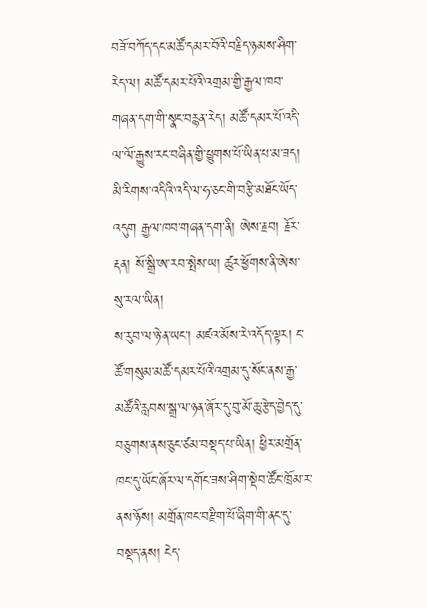བཟོ་བཀོད་དང་མཚོ་དམར་བོའི་བརྗིད་ཉམས་ཤིག་རེད་ལ། མཚོ་དམར་པོའི་འགྲམ་གྱི་རྒྱལ་ཁབ་གཞན་དག་གི་སྣང་བརྙན་རེད། མཚོ་དམར་པོ་འདི་ལ་ལོ་རྒྱུས་རང་བཞིན་གྱི་ཕྱུགས་པོ་ཡིན་པ་མ་ཟད། མི་རིགས་འདིའི་འདི་ལ་ཧ་ཅང་གི་བརྩི་མཐོང་ཡོད་འདུག རྒྱལ་ཁབ་གཞན་དག་ནི། ཨེས་རྗབ། རྗོར་རྡན། སོ་སྒྲི་ཨ་རབ་སྤེས་ཡ། ཚུར་ཕྱོགས་ནི་ཨེས་སུ་རལ་ཡིན།
ས་རུབ་ལ་ཉེ་ན་ཡང་། མཛའ་མོས་རེ་འདོད་ལྟར། ང་ཚོ་གསུམ་མཚོ་དམར་པོའི་འགྲམ་དུ་སོང་ནས་རྒྱ་མཚོའི་རླབས་སྒྲ་ལ་ཉན་ཞོར་དུ་བུ་མོ་ཆུ་རྩེད་བྱེད་དུ་བཅུགས་ནས་ཅུང་ཙམ་བསྡད་པ་ཡིན། ཕྱིར་མགྲོན་ཁང་དུ་ཡོང་ཞོར་ལ་དགོང་ཟས་ཤིག་སྡེབ་ཚོང་ཁྲོམ་ར་ནས་ཉོས། མགྲོན་ཁང་བརྫིག་པོ་ཞིག་གི་ནང་དུ་བསྡད་ནས། ངེད་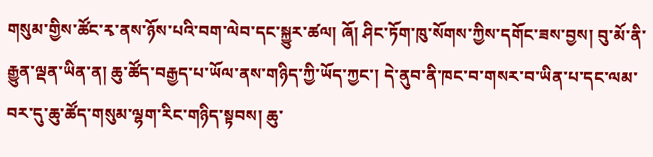གསུམ་གྱིས་ཚོང་རྭ་ནས་ཉོས་པའི་བག་ལེབ་དང་སྐྱུར་ཚལ། ཞོ། ཤིང་ཏོག་ཁུ་སོགས་ཀྱིས་དགོང་ཟས་བྱས། བུ་མོ་ནི་རྒྱུན་ལྡན་ཡིན་ན། ཆུ་ཚོད་བརྒྱད་པ་ཡོལ་ནས་གཉིད་ཀྱི་ཡོད་ཀྱང་། དེ་ནུབ་ནི་ཁང་བ་གསར་བ་ཡིན་པ་དང་ལམ་བར་དུ་ཆུ་ཚོད་གསུམ་ལྷག་རིང་གཉིད་སྟབས། ཆུ་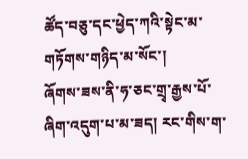ཚོད་བཅུ་དང་ཕྱེད་ཀའི་སྟེང་མ་གཏོགས་གཉིད་མ་སོང་།
ཞོགས་ཟས་ནི་ཧ་ཅང་གྲྭ་རྒྱས་པོ་ཞིག་འདུག་པ་མ་ཟད། རང་གིས་ག་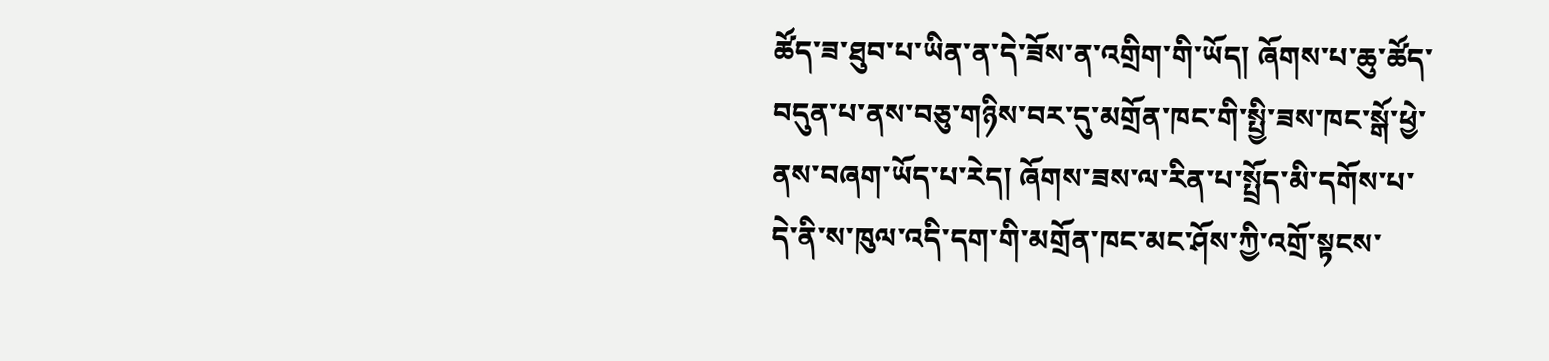ཚོད་ཟ་ཐུབ་པ་ཡིན་ན་དེ་ཟོས་ན་འགྲིག་གི་ཡོད། ཞོགས་པ་ཆུ་ཚོད་བདུན་པ་ནས་བཅུ་གཉིས་བར་དུ་མགྲོན་ཁང་གི་སྤྱི་ཟས་ཁང་སྒོ་ཕྱེ་ནས་བཞག་ཡོད་པ་རེད། ཞོགས་ཟས་ལ་རིན་པ་སྤྲོད་མི་དགོས་པ་དེ་ནི་ས་ཁུལ་འདི་དག་གི་མགྲོན་ཁང་མང་ཤོས་ཀྱི་འགྲོ་སྟངས་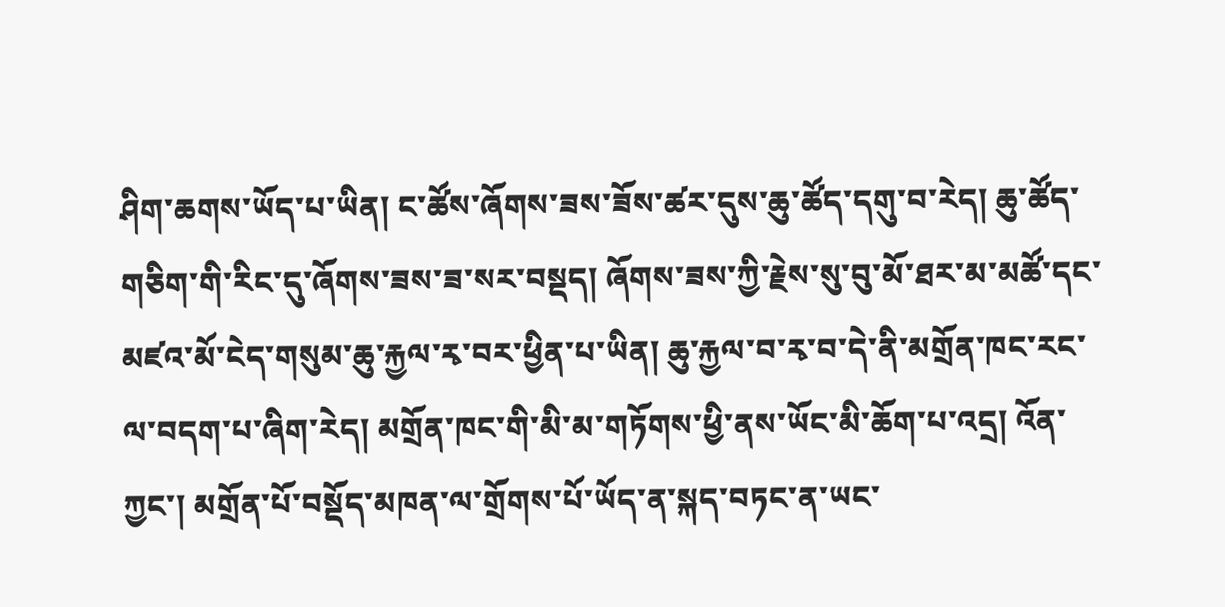ཤིག་ཆགས་ཡོད་པ་ཡིན། ང་ཚོས་ཞོགས་ཟས་ཟོས་ཚར་དུས་ཆུ་ཚོད་དགུ་བ་རེད། ཆུ་ཚོད་གཅིག་གི་རིང་དུ་ཞོགས་ཟས་ཟ་སར་བསྡད། ཞོགས་ཟས་ཀྱི་རྗེས་སུ་བུ་མོ་ཐར་མ་མཚོ་དང་མཛའ་མོ་ངེད་གསུམ་ཆུ་རྐྱལ་རྭ་བར་ཕྱིན་པ་ཡིན། ཆུ་རྐྱལ་བ་རྭ་བ་དེ་ནི་མགྲོན་ཁང་རང་ལ་བདག་པ་ཞིག་རེད། མགྲོན་ཁང་གི་མི་མ་གཏོགས་ཕྱི་ནས་ཡོང་མི་ཆོག་པ་འདྲ། འོན་ཀྱང་། མགྲོན་པོ་བསྡོད་མཁན་ལ་གྲོགས་པོ་ཡོད་ན་སྐད་བཏང་ན་ཡང་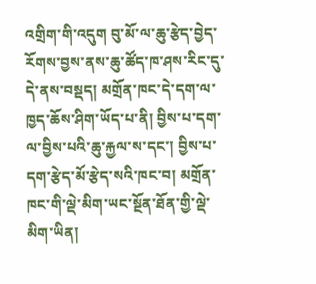འགྲིག་གི་འདུག བུ་མོ་ལ་ཆུ་རྩེད་བྱེད་རོགས་བྱས་ནས་ཆུ་ཚོད་ཁ་ཤས་རིང་དུ་དེ་ནས་བསྡད། མགྲོན་ཁང་དེ་དག་ལ་ཁྱད་ཆོས་ཤིག་ཡོད་པ་ནི། བྱིས་པ་དག་ལ་བྱིས་པའི་ཆུ་རྐྱལ་ས་དང་། བྱིས་པ་དག་རྩེད་མོ་རྩེད་སའི་ཁང་བ། མགྲོན་ཁང་གི་ལྡེ་མིག་ཡང་སྔོན་ཐོན་གྱི་ལྡེ་མིག་ཡིན།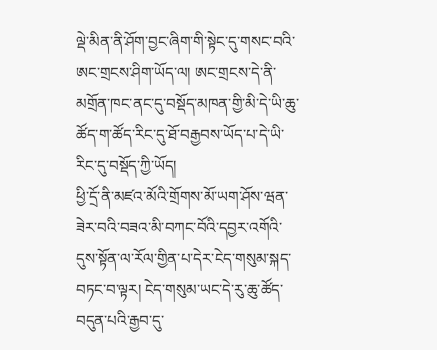ལྡེ་མིན་ནི་ཤོག་བྱང་ཞིག་གི་སྟེང་དུ་གསང་བའི་ཨང་གྲངས་ཤིག་ཡོད་ལ། ཨང་གྲངས་དེ་ནི་མགྲོན་ཁང་ནང་དུ་བསྡོད་མཁན་གྱི་མི་དེ་ཡི་ཆུ་ཚོད་ག་ཚོད་རིང་དུ་ཐོ་བརྒྱབས་ཡོད་པ་དེ་ཡི་རིང་དུ་བསྡོད་ཀྱི་ཡོད།
ཕྱི་དྲོ་ནི་མཛའ་མོའི་གྲོགས་མོ་ཡག་ཤོས་ཝན་ཟེར་བའི་བཟའ་མི་བཀང་བོའི་དབྱར་འགོའི་དུས་སྟོན་ལ་རོལ་གྱིན་པ་དེར་ངེད་གསུམ་སྐད་བཏང་བ་ལྟར། ངེད་གསུམ་ཡང་དེ་རུ་ཆུ་ཚོད་བདུན་པའི་རྒྱབ་དུ་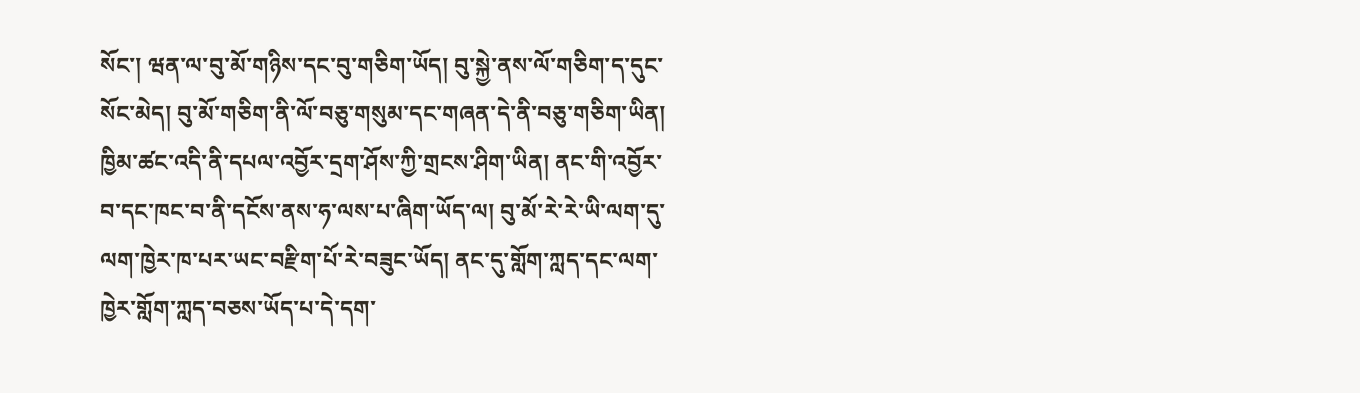སོང་། ཝན་ལ་བུ་མོ་གཉིས་དང་བུ་གཅིག་ཡོད། བུ་སྐྱེ་ནས་ལོ་གཅིག་ད་དུང་སོང་མེད། བུ་མོ་གཅིག་ནི་ལོ་བཅུ་གསུམ་དང་གཞན་དེ་ནི་བཅུ་གཅིག་ཡིན། ཁྱིམ་ཚང་འདི་ནི་དཔལ་འབྱོར་དྲག་ཤོས་ཀྱི་གྲངས་ཤིག་ཡིན། ནང་གི་འབྱོར་བ་དང་ཁང་བ་ནི་དངོས་ནས་ཧ་ལས་པ་ཞིག་ཡོད་ལ། བུ་མོ་རེ་རེ་ཡི་ལག་དུ་ལག་ཁྱེར་ཁ་པར་ཡང་བརྫིག་པོ་རེ་བཟུང་ཡོད། ནང་དུ་གློག་ཀླད་དང་ལག་ཁྱེར་གློག་ཀླད་བཅས་ཡོད་པ་དེ་དག་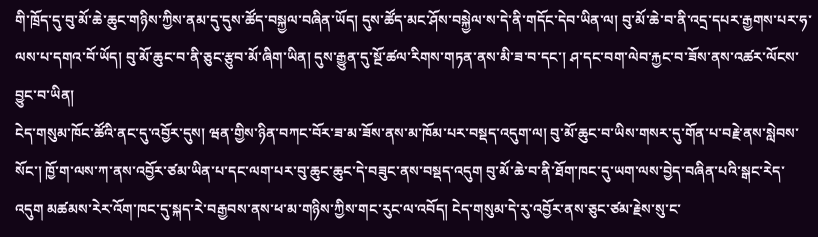གི་ཁྲོད་དུ་བུ་མོ་ཆེ་ཆུང་གཉིས་ཀྱིས་ནམ་དུ་དུས་ཚོད་བསྐྱལ་བཞིན་ཡོད། དུས་ཚོད་མང་ཤོས་བསྐྱེལ་ས་དེ་ནི་གདོང་དེབ་ཡིན་ལ། བུ་མོ་ཆེ་བ་ནི་འདྲ་དཔར་རྒྱགས་པར་ཧ་ལས་པ་དགའ་བོ་ཡོད། བུ་མོ་ཆུང་བ་ནི་ཅུང་རྩུབ་མོ་ཞིག་ཡིན། དུས་རྒྱུན་དུ་སྔོ་ཚལ་རིགས་གཏན་ནས་མི་ཟ་བ་དང་། ཤ་དང་བག་ལེབ་རྐྱང་བ་ཟོས་ནས་འཚར་ལོངས་བྱུང་བ་ཡིན།
ངེད་གསུམ་ཁོང་ཚོའི་ནང་དུ་འབྱོར་དུས། ཝན་གྱིས་ཉིན་བཀང་བོར་ཟ་མ་ཟོས་ནས་མ་ཁོམ་པར་བསྡད་འདུག་ལ། བུ་མོ་ཆུང་བ་ཡིས་གསར་དུ་གོན་པ་བརྗེ་ནས་སླེབས་སོང་། ཁྱོ་ག་ལས་ཀ་ནས་འབྱོར་ཙམ་ཡིན་པ་དང་ལག་པར་བུ་ཆུང་ཆུང་དེ་བཟུང་ནས་བསྡད་འདུག བུ་མོ་ཆེ་བ་ནི་ཐོག་ཁང་དུ་ཡག་ལས་བྱེད་བཞིན་པའི་སྒང་རེད་འདུག མཚམས་རེར་འོག་ཁང་དུ་སྐད་རེ་བརྒྱབས་ནས་ཕ་མ་གཉིས་ཀྱིས་གང་རུང་ལ་འབོད། ངེད་གསུམ་དེ་རུ་འབྱོར་ནས་ཅུང་ཙམ་རྗེས་སུ་ང་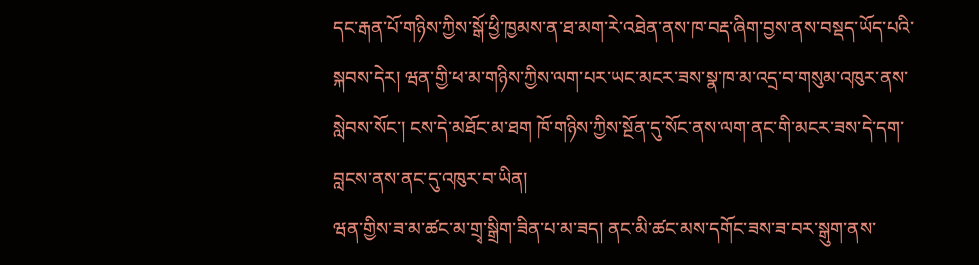དང་རྒན་པོ་གཉིས་ཀྱིས་སྒོ་ཕྱི་ཁྱམས་ན་ཐ་མག་རེ་འཐེན་ནས་ཁ་བརྡ་ཞིག་བྱས་ནས་བསྡད་ཡོད་པའི་སྐབས་དེར། ཝན་གྱི་ཕ་མ་གཉིས་ཀྱིས་ལག་པར་ཡང་མངར་ཟས་སྣ་ཁ་མ་འདྲ་བ་གསུམ་འཁུར་ནས་སླེབས་སོང་། ངས་དེ་མཐོང་མ་ཐག ཁོ་གཉིས་ཀྱིས་སྔོན་དུ་སོང་ནས་ལག་ནང་གི་མངར་ཟས་དེ་དག་བླངས་ནས་ནང་དུ་འཁུར་བ་ཡིན།
ཝན་གྱིས་ཟ་མ་ཚང་མ་གྲྭ་སྒྲིག་ཟིན་པ་མ་ཟད། ནང་མི་ཚང་མས་དགོང་ཟས་ཟ་བར་སྒུག་ནས་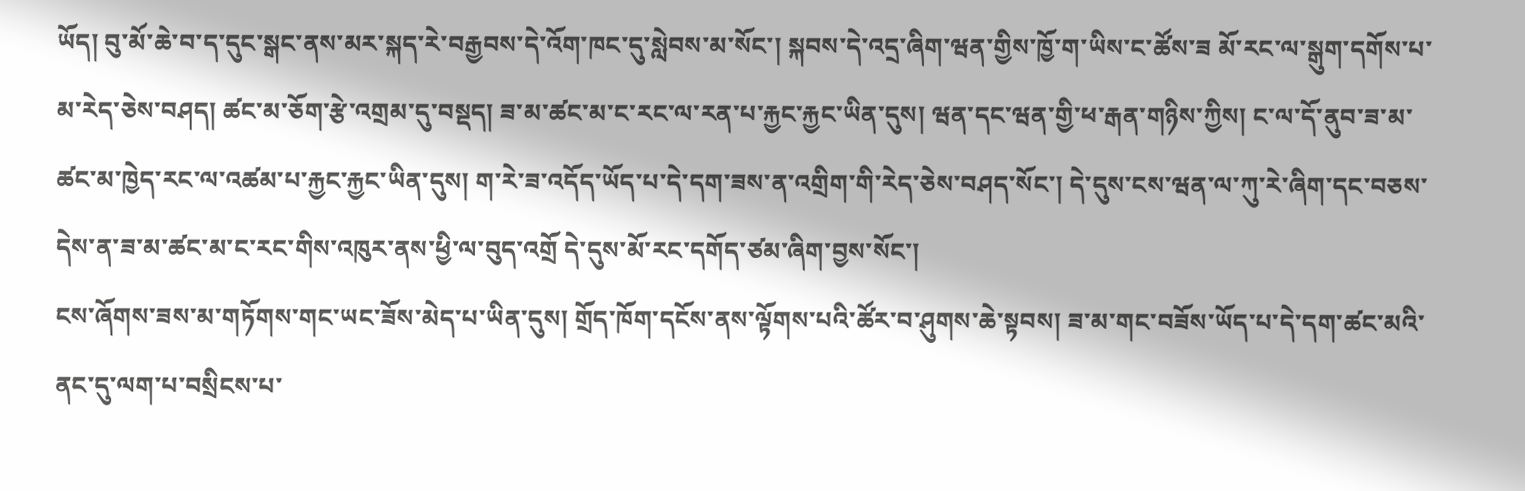ཡོད། བུ་མོ་ཆེ་བ་ད་དུང་སྒང་ནས་མར་སྐད་རེ་བརྒྱབས་དེ་འོག་ཁང་དུ་སླེབས་མ་སོང་། སྐབས་དེ་འདྲ་ཞིག་ཝན་གྱིས་ཁྱོ་ག་ཡིས་ང་ཚོས་ཟ མོ་རང་ལ་སྒུག་དགོས་པ་མ་རེད་ཅེས་བཤད། ཚང་མ་ཅོག་རྩེ་འགྲམ་དུ་བསྡད། ཟ་མ་ཚང་མ་ང་རང་ལ་རན་པ་རྐྱང་རྐྱང་ཡིན་དུས། ཝན་དང་ཝན་གྱི་ཕ་རྒན་གཉིས་ཀྱིས། ང་ལ་དོ་ནུབ་ཟ་མ་ཚང་མ་ཁྱེད་རང་ལ་འཚམ་པ་རྐྱང་རྐྱང་ཡིན་དུས། ག་རེ་ཟ་འདོད་ཡོད་པ་དེ་དག་ཟས་ན་འགྲིག་གི་རེད་ཅེས་བཤད་སོང་། དེ་དུས་ངས་ཝན་ལ་ཀུ་རེ་ཞིག་དང་བཅས་དེས་ན་ཟ་མ་ཚང་མ་ང་རང་གིས་འཁུར་ནས་ཕྱི་ལ་བུད་འགྲོ དེ་དུས་མོ་རང་དགོད་ཙམ་ཞིག་བྱས་སོང་།
ངས་ཞོགས་ཟས་མ་གཏོགས་གང་ཡང་ཟོས་མེད་པ་ཡིན་དུས། གྲོད་ཁོག་དངོས་ནས་ལྟོགས་པའི་ཚོར་བ་ཤུགས་ཆེ་སྟབས། ཟ་མ་གང་བཟོས་ཡོད་པ་དེ་དག་ཚང་མའི་ནང་དུ་ལག་པ་བསྲིངས་པ་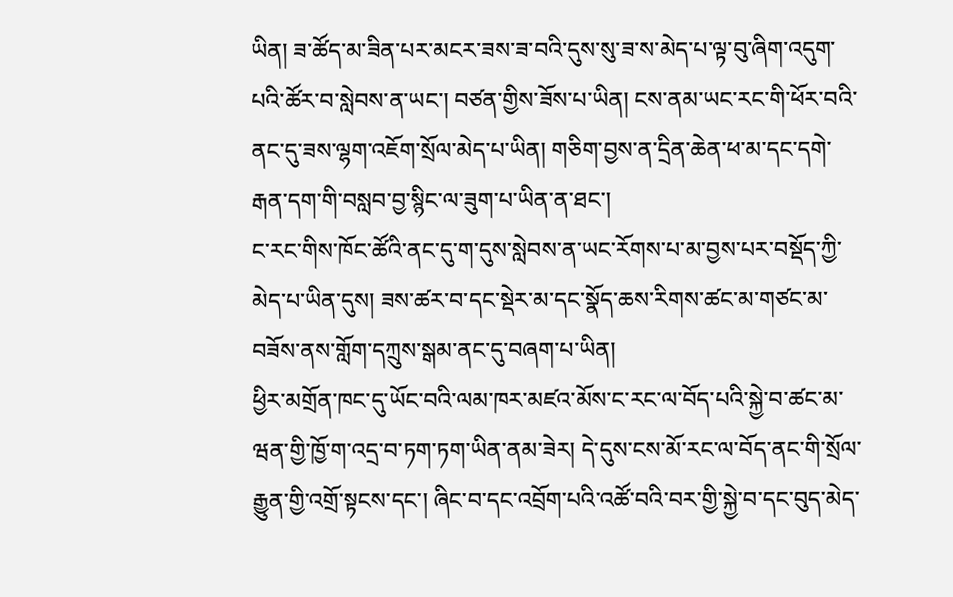ཡིན། ཟ་ཚོད་མ་ཟིན་པར་མངར་ཟས་ཟ་བའི་དུས་སུ་ཟ་ས་མེད་པ་ལྟ་བུ་ཞིག་འདུག་པའི་ཚོར་བ་སླེབས་ན་ཡང་། བཙན་གྱིས་ཟོས་པ་ཡིན། ངས་ནམ་ཡང་རང་གི་ཕོར་བའི་ནང་དུ་ཟས་ལྷག་འཇོག་སྲོལ་མེད་པ་ཡིན། གཅིག་བྱས་ན་དྲིན་ཆེན་ཕ་མ་དང་དགེ་རྒན་དག་གི་བསླབ་བྱ་སྙིང་ལ་ཟུག་པ་ཡིན་ན་ཐང་།
ང་རང་གིས་ཁོང་ཚོའི་ནང་དུ་ག་དུས་སླེབས་ན་ཡང་རོགས་པ་མ་བྱས་པར་བསྡོད་ཀྱི་མེད་པ་ཡིན་དུས། ཟས་ཚར་བ་དང་སྡེར་མ་དང་སྣོད་ཆས་རིགས་ཚང་མ་གཙང་མ་བཟོས་ནས་གློག་དཀྲུས་སྒམ་ནང་དུ་བཞག་པ་ཡིན།
ཕྱིར་མགྲོན་ཁང་དུ་ཡོང་བའི་ལམ་ཁར་མཛའ་མོས་ང་རང་ལ་བོད་པའི་སྐྱེ་བ་ཚང་མ་ཝན་གྱི་ཁྱོ་ག་འདྲ་བ་ཏག་ཏག་ཡིན་ནམ་ཟེར། དེ་དུས་ངས་མོ་རང་ལ་བོད་ནང་གི་སྲོལ་རྒྱུན་གྱི་འགྲོ་སྟངས་དང་། ཞིང་བ་དང་འབྲོག་པའི་འཚོ་བའི་བར་གྱི་སྐྱེ་བ་དང་བུད་མེད་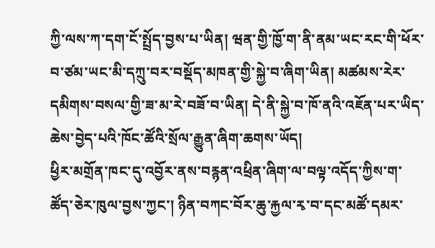ཀྱི་ལས་ཀ་དག་ངོ་སྤྲོད་བྱས་པ་ཡིན། ཝན་གྱི་ཁྱོ་ག་ནི་ནམ་ཡང་རང་གི་ཕོར་བ་ཙམ་ཡང་མི་དཀྲུ་བར་བསྡོད་མཁན་གྱི་སྐྱེ་བ་ཞིག་ཡིན། མཚམས་རེར་དམིགས་བསལ་གྱི་ཟ་མ་རེ་བཟོ་བ་ཡིན། དེ་ནི་སྐྱེ་བ་ཁོ་ནའི་འཇོན་པར་ཡིད་ཆེས་བྱེད་པའི་ཁོང་ཚོའི་སྲོལ་རྒྱུན་ཞིག་ཆགས་ཡོད།
ཕྱིར་མགྲོན་ཁང་དུ་འབྱོར་ནས་བརྙན་འཕྲིན་ཞིག་ལ་བལྟ་འདོད་ཀྱིས་ག་ཚོད་ཅེར་ཁུལ་བྱས་ཀྱང་། ཉིན་བཀང་བོར་ཆུ་རྐྱལ་རྭ་བ་དང་མཚོ་དམར་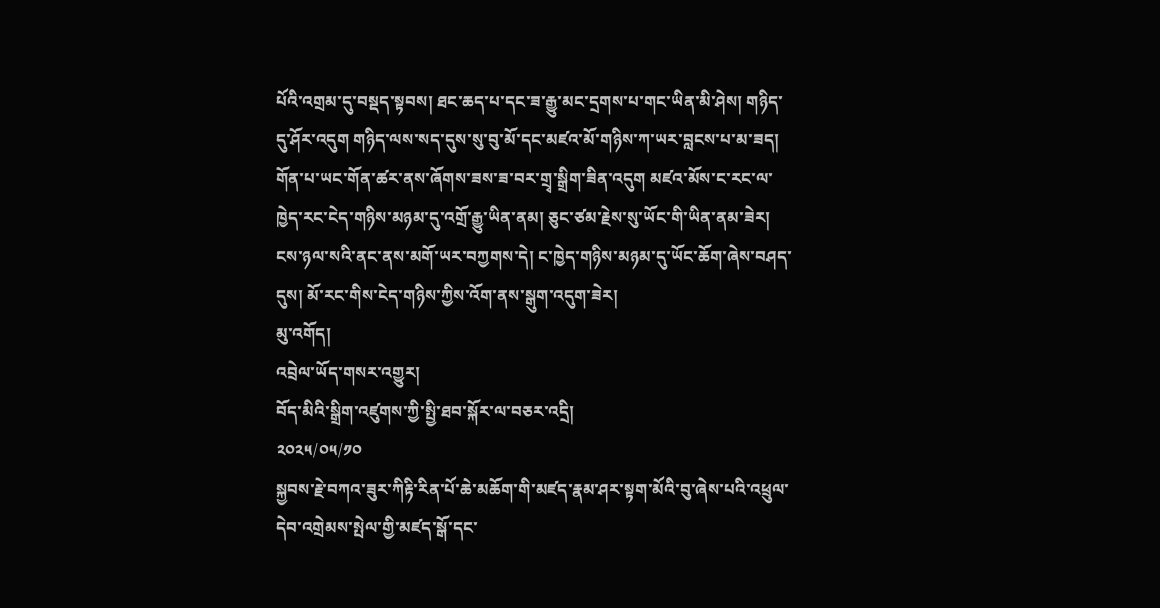པོའི་འགྲམ་དུ་བསྡད་སྟབས། ཐང་ཆད་པ་དང་ཟ་རྒྱུ་མང་དྲགས་པ་གང་ཡིན་མི་ཤེས། གཉིད་དུ་ཤོར་འདུག གཉིད་ལས་སད་དུས་སུ་བུ་མོ་དང་མཛའ་མོ་གཉིས་ཀ་ཡར་བླངས་པ་མ་ཟད། གོན་པ་ཡང་གོན་ཚར་ནས་ཞོགས་ཟས་ཟ་བར་གྲྭ་སྒྲིག་ཟིན་འདུག མཛའ་མོས་ང་རང་ལ་ཁྱེད་རང་ངེད་གཉིས་མཉམ་དུ་འགྲོ་རྒྱུ་ཡིན་ནམ། ཅུང་ཙམ་རྗེས་སུ་ཡོང་གི་ཡིན་ནམ་ཟེར། ངས་ཉལ་སའི་ནང་ནས་མགོ་ཡར་བཀྱགས་དེ། ང་ཁྱེད་གཉིས་མཉམ་དུ་ཡོང་ཆོག་ཞེས་བཤད་དུས། མོ་རང་གིས་ངེད་གཉིས་ཀྱིས་འོག་ནས་སྒུག་འདུག་ཟེར།
མུ་འགོད།
འབྲེལ་ཡོད་གསར་འགྱུར།
བོད་མིའི་སྒྲིག་འཛུགས་ཀྱི་སྤྱི་ཐབ་སྐོར་ལ་བཅར་འདྲི།
༢༠༢༥/༠༥/༡༠
སྐྱབས་རྗེ་བཀའ་ཟུར་ཀིརྟི་རིན་པོ་ཆེ་མཆོག་གི་མཛད་རྣམ་ཤར་སྟག་མོའི་བུ་ཞེས་པའི་འཕྲུལ་དེབ་འགྲེམས་སྤེལ་གྱི་མཛད་སྒོ་དང་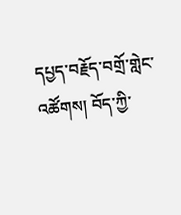དཔྱད་བརྗོད་བགྲོ་གླེང་འཚོགས། བོད་ཀྱི་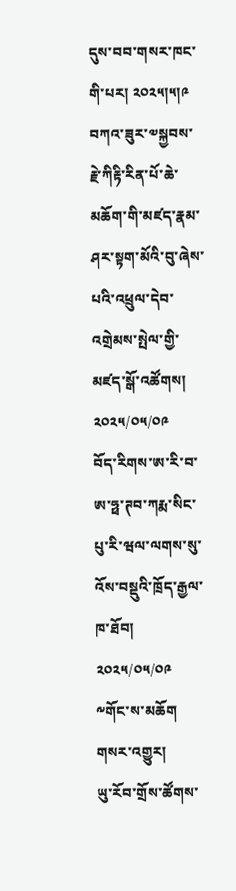དུས་བབ་གསར་ཁང་གི་པར། ༢༠༢༥།༥།༩
བཀའ་ཟུར་༧སྐྱབས་རྗེ་ཀིརྟི་རིན་པོ་ཆེ་མཆོག་གི་མཛད་རྣམ་ཤར་སྟག་མོའི་བུ་ཞེས་པའི་འཕྲུལ་དེབ་འགྲེམས་སྤེལ་གྱི་མཛད་སྒོ་འཚོགས།
༢༠༢༥/༠༥/༠༩
བོད་རིགས་ཨ་རི་བ་ཨ་ཧྥ་ཊབ་ཀརྨ་སིང་པུ་རི་ཝལ་ལགས་སུ་འོས་བསྡུའི་ཁྲོད་རྒྱལ་ཁ་ཐོབ།
༢༠༢༥/༠༥/༠༩
༸གོང་ས་མཆོག གསར་འགྱུར།
ཡུ་རོབ་གྲོས་ཚོགས་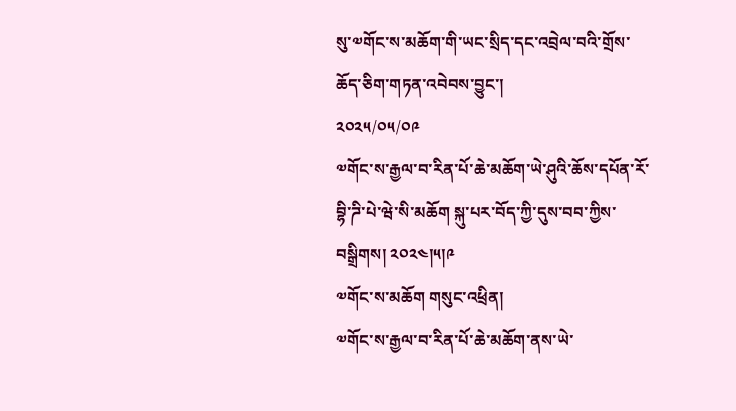སུ་༧གོང་ས་མཆོག་གི་ཡང་སྲིད་དང་འབྲེལ་བའི་གྲོས་ཆོད་ཅིག་གཏན་འབེབས་བྱུང་།
༢༠༢༥/༠༥/༠༩
༧གོང་ས་རྒྱལ་བ་རིན་པོ་ཆེ་མཆོག་ཡེ་ཤུའི་ཆོས་དཔོན་རོ་བྷི་ཌི་པེ་ཝེ་སི་མཆོག སྐུ་པར་བོད་ཀྱི་དུས་བབ་ཀྱིས་བསྒྲིགས། ༢༠༢༤།༥།༩
༧གོང་ས་མཆོག གསུང་འཕྲིན།
༧གོང་ས་རྒྱལ་བ་རིན་པོ་ཆེ་མཆོག་ནས་ཡེ་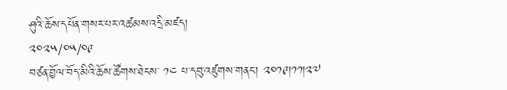ཤུའི་ཆོས་དཔོན་གསར་པར་འཚམས་འདྲི་མཛད།
༢༠༢༥/༠༥/༠༩
བཙན་བྱོལ་བོད་མིའི་ཆོས་ཚོགས་ཐེངས་ ༡༤ པ་དབུ་འཛུགས་གནང་། ༢༠༡༩།༡༡།༢༧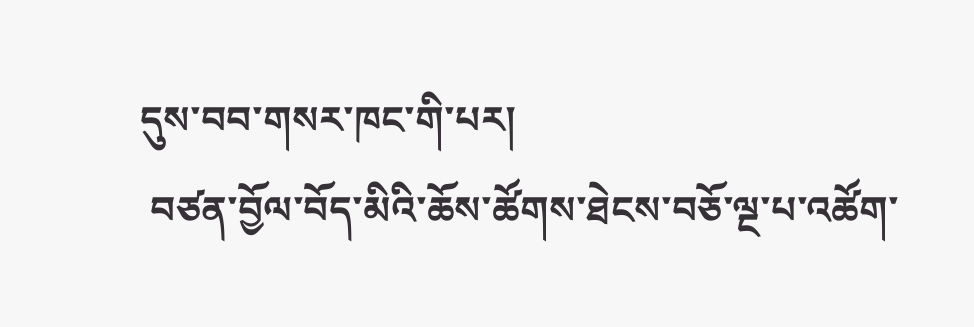དུས་བབ་གསར་ཁང་གི་པར།
 བཙན་བྱོལ་བོད་མིའི་ཆོས་ཚོགས་ཐེངས་བཅོ་ལྔ་པ་འཚོག་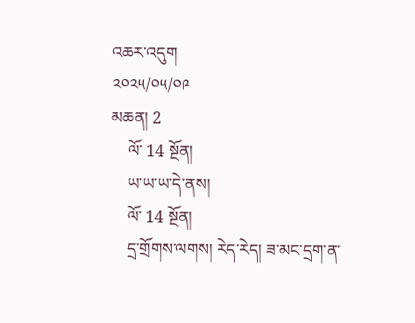འཆར་འདུག
༢༠༢༥/༠༥/༠༩
མཆན། 2
    ལོ་ 14 སྔོན།
    ཡ་ཡ་ཡ་དེ་ནས།
    ལོ་ 14 སྔོན།
    དྲ་གྲོགས་ལགས། རེད་རེད། ཟ་མང་དྲག་ན་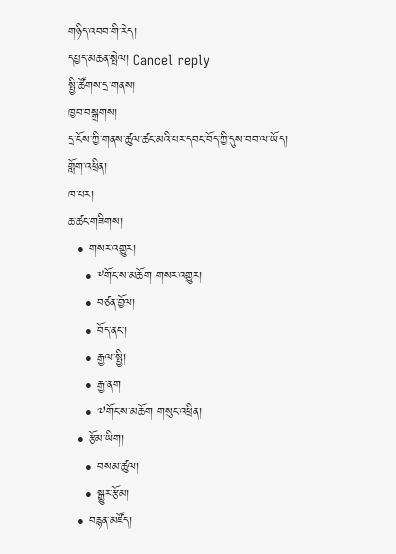གཉིད་འབབ་གི་རེད།
དཔྱད་མཆན་སྤེལ། Cancel reply
སྤྱི་ཚོགས་དྲ་གནས།
ཁྱབ་བསྒྲགས།
དྲ་ངོས་ཀྱི་གནས་ཚུལ་ཚང་མའི་པར་དབང་བོད་ཀྱི་དུས་བབ་ལ་ཡོད།
གློག་འཕྲིན།
ཁ་པར།
ཆ་ཚང་གཟིགས།
  • གསར་འགྱུར།
    • ༸གོང་ས་མཆོག གསར་འགྱུར།
    • བཙན་བྱོལ།
    • བོད་ནང་།
    • རྒྱལ་སྤྱི།
    • རྒྱ་ནག
    • ༧གོང་ས་མཆོག གསུང་འཕྲིན།
  • རྩོམ་ཡིག།
    • བསམ་ཚུལ།
    • སྒྱུར་རྩོམ།
  • བརྙན་མཛོད།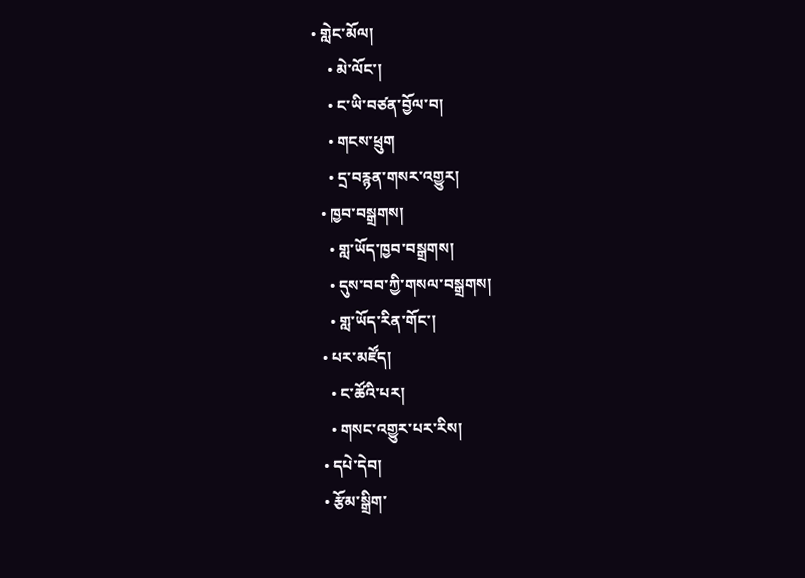• གླེང་མོལ།
    • མེ་ལོང་།
    • ང་ཡི་བཙན་བྱོལ་བ།
    • གངས་ཕྲུག
    • དྲ་བརྙན་གསར་འགྱུར།
  • ཁྱབ་བསྒྲགས།
    • གླ་ཡོད་ཁྱབ་བསྒྲགས།
    • དུས་བབ་ཀྱི་གསལ་བསྒྲགས།
    • གླ་ཡོད་རིན་གོང་།
  • པར་མཛོད།
    • ང་ཚོའི་པར།
    • གསང་འགྱུར་པར་རིས།
  • དཔེ་དེབ།
  • རྩོམ་སྒྲིག་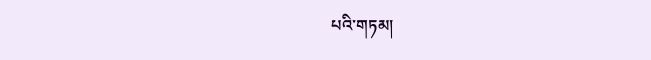པའི་གཏམ།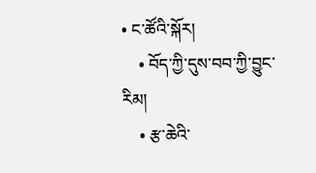• ང་ཚོའི་སྐོར།
    • བོད་ཀྱི་དུས་བབ་ཀྱི་བྱུང་རིམ།
    • རྩ་ཆེའི་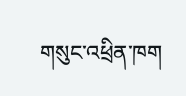གསུང་འཕྲིན་ཁག